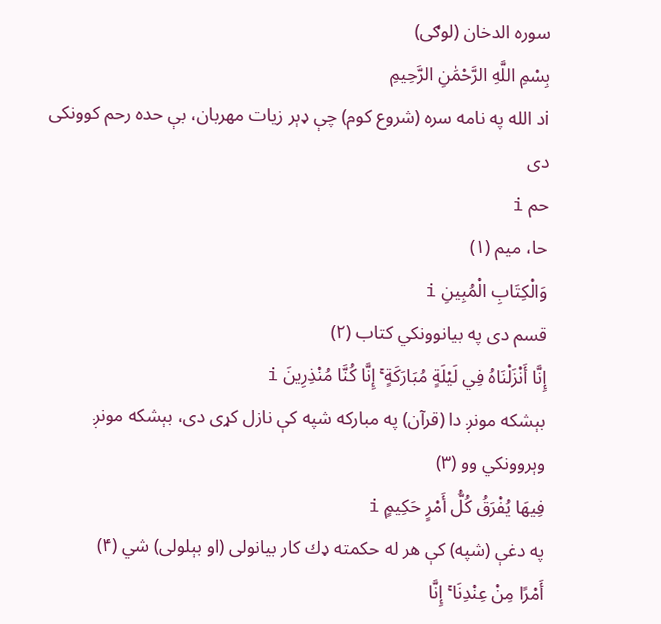سوره الدخان (لوګی)
بِسْمِ اللَّهِ الرَّحْمَٰنِ الرَّحِيمِ
iد الله په نامه سره (شروع كوم) چې ډېر زیات مهربان، بې حده رحم كوونكى دى
حم i
حا، ميم (۱)
وَالْكِتَابِ الْمُبِينِ i
قسم دى په بیانوونكي كتاب (۲)
إِنَّا أَنْزَلْنَاهُ فِي لَيْلَةٍ مُبَارَكَةٍ ۚ إِنَّا كُنَّا مُنْذِرِينَ i
بېشكه مونږ دا (قرآن) په مباركه شپه كې نازل كړى دى، بېشكه مونږ وېروونكي وو (۳)
فِيهَا يُفْرَقُ كُلُّ أَمْرٍ حَكِيمٍ i
په دغې (شپه) كې هر له حكمته ډك كار بیانولى (او بېلولى) شي (۴)
أَمْرًا مِنْ عِنْدِنَا ۚ إِنَّا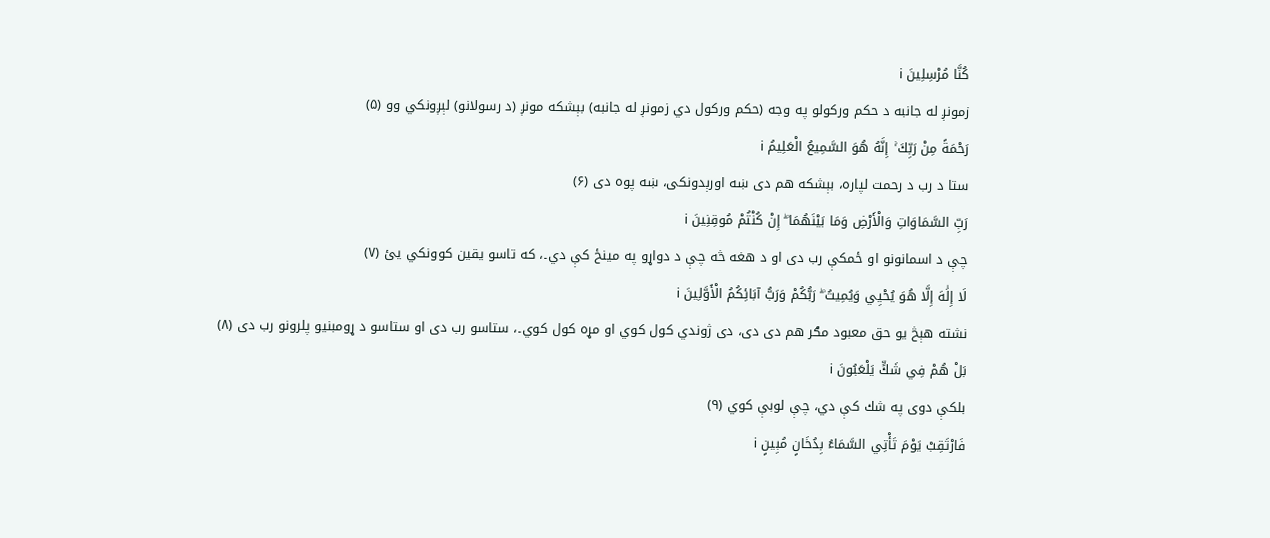كُنَّا مُرْسِلِينَ i
زمونږ له جانبه د حكم وركولو په وجه (حكم وركول دي زمونږ له جانبه) بېشكه مونږ (د رسولانو) لېږونكي وو (۵)
رَحْمَةً مِنْ رَبِّكَ ۚ إِنَّهُ هُوَ السَّمِيعُ الْعَلِيمُ i
ستا د رب د رحمت لپاره، بېشكه هم دى ښه اورېدونكى، ښه پوه دى (۶)
رَبِّ السَّمَاوَاتِ وَالْأَرْضِ وَمَا بَيْنَهُمَا ۖ إِنْ كُنْتُمْ مُوقِنِينَ i
چې د اسمانونو او ځمكې رب دى او د هغه څه چې د دواړو په مینځ كې دي۔، كه تاسو یقین كوونكي يئ (۷)
لَا إِلَٰهَ إِلَّا هُوَ يُحْيِي وَيُمِيتُ ۖ رَبُّكُمْ وَرَبُّ آبَائِكُمُ الْأَوَّلِينَ i
نشته هېڅ یو حق معبود مګر هم دى دى، دى ژوندي كول كوي او مړه كول كوي۔، ستاسو رب دى او ستاسو د ړومبنیو پلرونو رب دى (۸)
بَلْ هُمْ فِي شَكٍّ يَلْعَبُونَ i
بلكې دوى په شك كې دي، چې لوبې كوي (۹)
فَارْتَقِبْ يَوْمَ تَأْتِي السَّمَاءُ بِدُخَانٍ مُبِينٍ i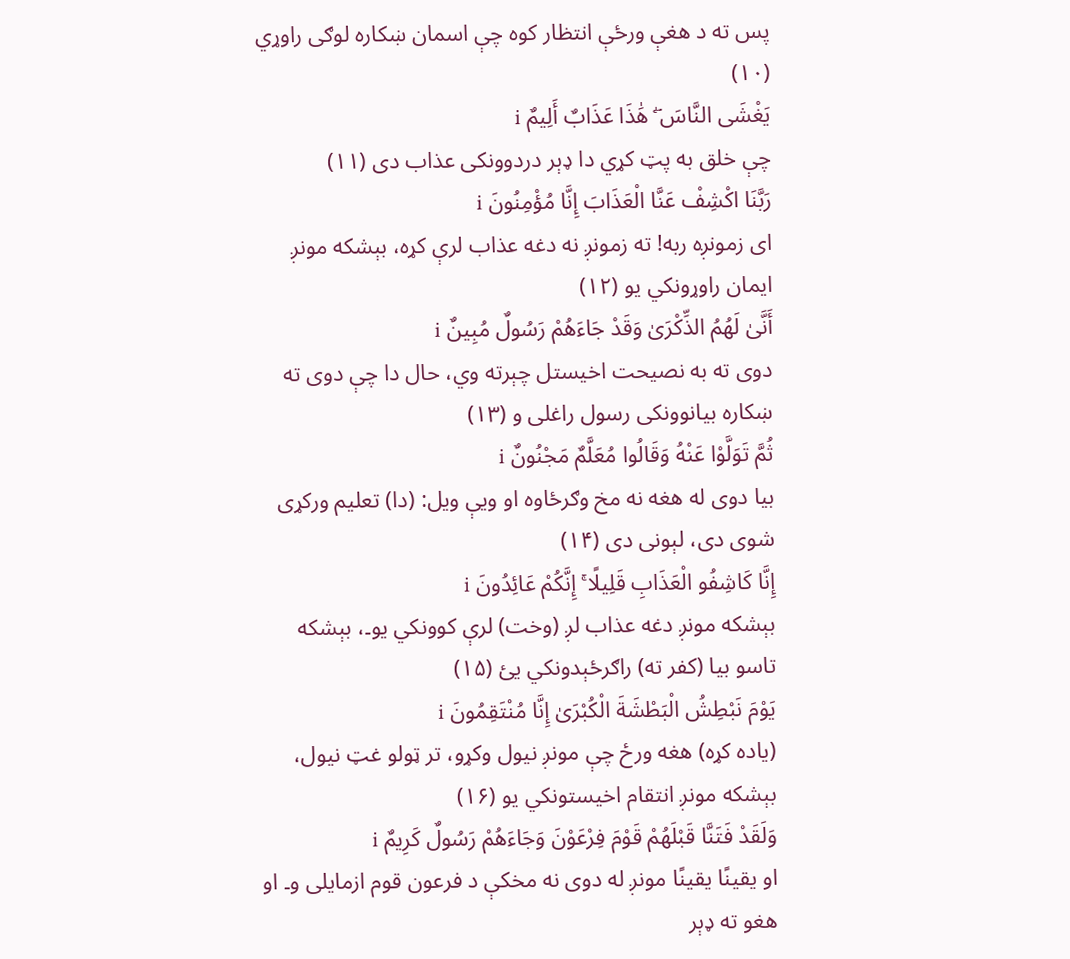پس ته د هغې ورځې انتظار كوه چې اسمان ښكاره لوګى راوړي (۱۰)
يَغْشَى النَّاسَ ۖ هَٰذَا عَذَابٌ أَلِيمٌ i
چې خلق به پټ كړي دا ډېر دردوونكى عذاب دى (۱۱)
رَبَّنَا اكْشِفْ عَنَّا الْعَذَابَ إِنَّا مُؤْمِنُونَ i
اى زمونږه ربه! ته زمونږ نه دغه عذاب لرې كړه، بېشكه مونږ ایمان راوړونكي یو (۱۲)
أَنَّىٰ لَهُمُ الذِّكْرَىٰ وَقَدْ جَاءَهُمْ رَسُولٌ مُبِينٌ i
دوى ته به نصیحت اخيستل چېرته وي، حال دا چې دوى ته ښكاره بیانوونكى رسول راغلى و (۱۳)
ثُمَّ تَوَلَّوْا عَنْهُ وَقَالُوا مُعَلَّمٌ مَجْنُونٌ i
بیا دوى له هغه نه مخ وګرځاوه او ويې ويل: (دا) تعلیم وركړى شوى دى، لېونى دى (۱۴)
إِنَّا كَاشِفُو الْعَذَابِ قَلِيلًا ۚ إِنَّكُمْ عَائِدُونَ i
بېشكه مونږ دغه عذاب لږ (وخت) لرې كوونكي یو۔، بېشكه تاسو بیا (كفر ته) راګرځېدونكي یئ (۱۵)
يَوْمَ نَبْطِشُ الْبَطْشَةَ الْكُبْرَىٰ إِنَّا مُنْتَقِمُونَ i
(یاده كړه) هغه ورځ چې مونږ نیول وكړو، تر ټولو غټ نیول، بېشكه مونږ انتقام اخيستونكي یو (۱۶)
وَلَقَدْ فَتَنَّا قَبْلَهُمْ قَوْمَ فِرْعَوْنَ وَجَاءَهُمْ رَسُولٌ كَرِيمٌ i
او یقینًا یقینًا مونږ له دوى نه مخكې د فرعون قوم ازمایلى و۔ او هغو ته ډېر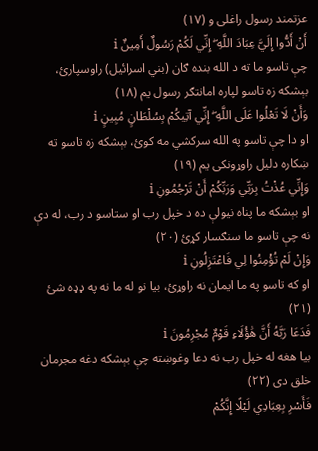عزتمند رسول راغلى و (۱۷)
أَنْ أَدُّوا إِلَيَّ عِبَادَ اللَّهِ ۖ إِنِّي لَكُمْ رَسُولٌ أَمِينٌ i
چې تاسو ما ته د الله بنده ګان (بني اسرائیل) راوسپارئ، بېشكه زه تاسو لپاره امانتګر رسول یم (۱۸)
وَأَنْ لَا تَعْلُوا عَلَى اللَّهِ ۖ إِنِّي آتِيكُمْ بِسُلْطَانٍ مُبِينٍ i
او دا چې تاسو په الله سركشي مه كوئ، بېشكه زه تاسو ته ښكاره دلیل راوړونكى یم (۱۹)
وَإِنِّي عُذْتُ بِرَبِّي وَرَبِّكُمْ أَنْ تَرْجُمُونِ i
او بېشكه ما پناه نیولې ده د خپل رب او ستاسو د رب، له دې نه چې تاسو ما سنګسار كړئ (۲۰)
وَإِنْ لَمْ تُؤْمِنُوا لِي فَاعْتَزِلُونِ i
او كه تاسو په ما ایمان نه راوړئ، بیا نو له ما نه په ډډه شئ (۲۱)
فَدَعَا رَبَّهُ أَنَّ هَٰؤُلَاءِ قَوْمٌ مُجْرِمُونَ i
بیا هغه له خپل رب نه دعا وغوښته چې بېشكه دغه مجرمان خلق دى (۲۲)
فَأَسْرِ بِعِبَادِي لَيْلًا إِنَّكُمْ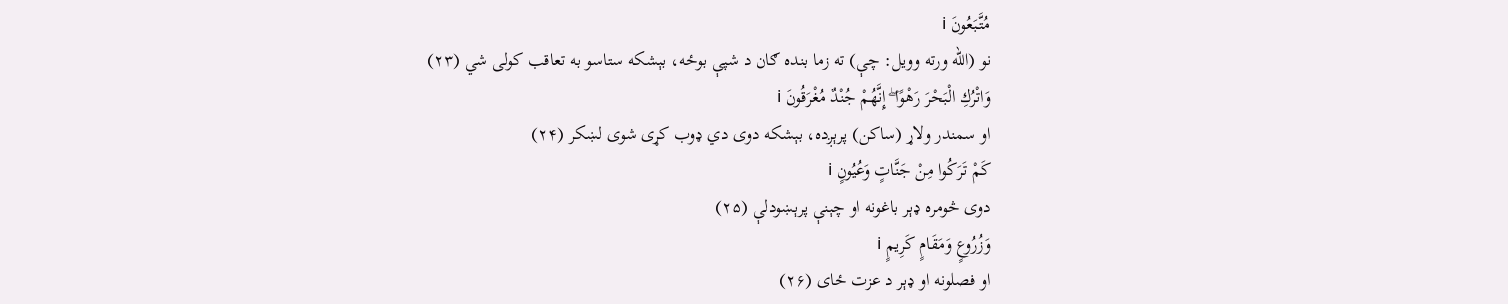مُتَّبَعُونَ i
نو (الله ورته وویل: چې) ته زما بنده ګان د شپې بوځه، بېشكه ستاسو به تعاقب كولى شي (۲۳)
وَاتْرُكِ الْبَحْرَ رَهْوًا ۖ إِنَّهُمْ جُنْدٌ مُغْرَقُونَ i
او سمندر ولاړ (ساكن) پرېږده، بېشكه دوى دي ډوب كړى شوى لښكر (۲۴)
كَمْ تَرَكُوا مِنْ جَنَّاتٍ وَعُيُونٍ i
دوى څومره ډېر باغونه او چېنې پرېښودلې (۲۵)
وَزُرُوعٍ وَمَقَامٍ كَرِيمٍ i
او فصلونه او ډېر د عزت ځاى (۲۶)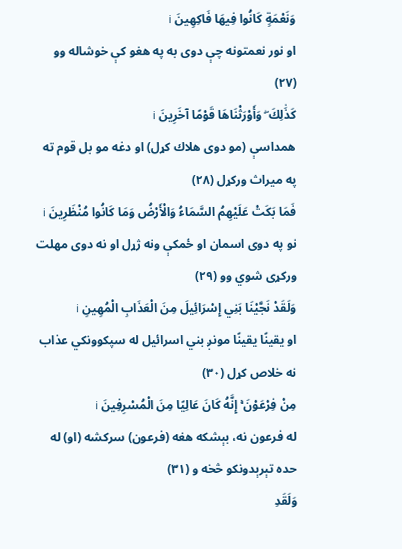وَنَعْمَةٍ كَانُوا فِيهَا فَاكِهِينَ i
او نور نعمتونه چې دوى به په هغو كې خوشاله وو (۲۷)
كَذَٰلِكَ ۖ وَأَوْرَثْنَاهَا قَوْمًا آخَرِينَ i
همداسې (مو دوى هلاك كړل) او دغه مو بل قوم ته په میراث وركړل (۲۸)
فَمَا بَكَتْ عَلَيْهِمُ السَّمَاءُ وَالْأَرْضُ وَمَا كَانُوا مُنْظَرِينَ i
نو په دوى اسمان او ځمكې ونه ژړل او نه دوى مهلت وركړى شوي وو (۲۹)
وَلَقَدْ نَجَّيْنَا بَنِي إِسْرَائِيلَ مِنَ الْعَذَابِ الْمُهِينِ i
او یقینًا یقینًا مونږ بني اسرائیل له سپكوونكي عذاب نه خلاص كړل (۳۰)
مِنْ فِرْعَوْنَ ۚ إِنَّهُ كَانَ عَالِيًا مِنَ الْمُسْرِفِينَ i
له فرعون نه، بېشكه هغه (فرعون) سركشه (او) له حده تېرېدونكو څخه و (۳۱)
وَلَقَدِ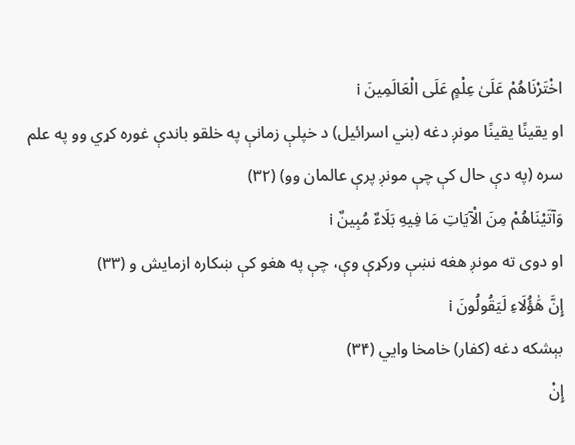اخْتَرْنَاهُمْ عَلَىٰ عِلْمٍ عَلَى الْعَالَمِينَ i
او یقینًا یقینًا مونږ دغه (بني اسرائیل) د خپلې زمانې په خلقو باندې غوره كړي وو په علم سره (په دې حال كې چې مونږ پرې عالمان وو) (۳۲)
وَآتَيْنَاهُمْ مِنَ الْآيَاتِ مَا فِيهِ بَلَاءٌ مُبِينٌ i
او دوى ته مونږ هغه نښې وركړې وې، چې په هغو كې ښكاره ازمايش و (۳۳)
إِنَّ هَٰؤُلَاءِ لَيَقُولُونَ i
بېشكه دغه (كفار) خامخا وايي (۳۴)
إِنْ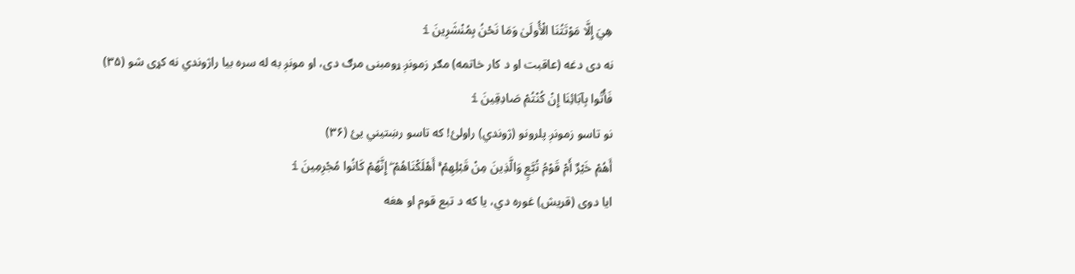هِيَ إِلَّا مَوْتَتُنَا الْأُولَىٰ وَمَا نَحْنُ بِمُنْشَرِينَ i
نه دى دغه (عاقبت او د كار خاتمه) مګر زمونږ ړومبنى مرګ دى، او مونږ به له سره بیا راژوندي نه كړى شو (۳۵)
فَأْتُوا بِآبَائِنَا إِنْ كُنْتُمْ صَادِقِينَ i
نو تاسو زمونږ پلرونو (ژوندي) راولئ! كه تاسو رښتیني یئ (۳۶)
أَهُمْ خَيْرٌ أَمْ قَوْمُ تُبَّعٍ وَالَّذِينَ مِنْ قَبْلِهِمْ ۚ أَهْلَكْنَاهُمْ ۖ إِنَّهُمْ كَانُوا مُجْرِمِينَ i
ایا دوى (قریش) غوره دي، یا كه د تبع قوم او هغه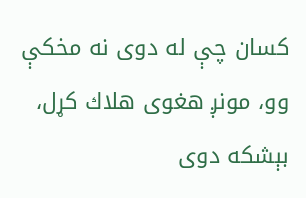كسان چې له دوى نه مخكې وو، مونږ هغوى هلاك كړل، بېشكه دوى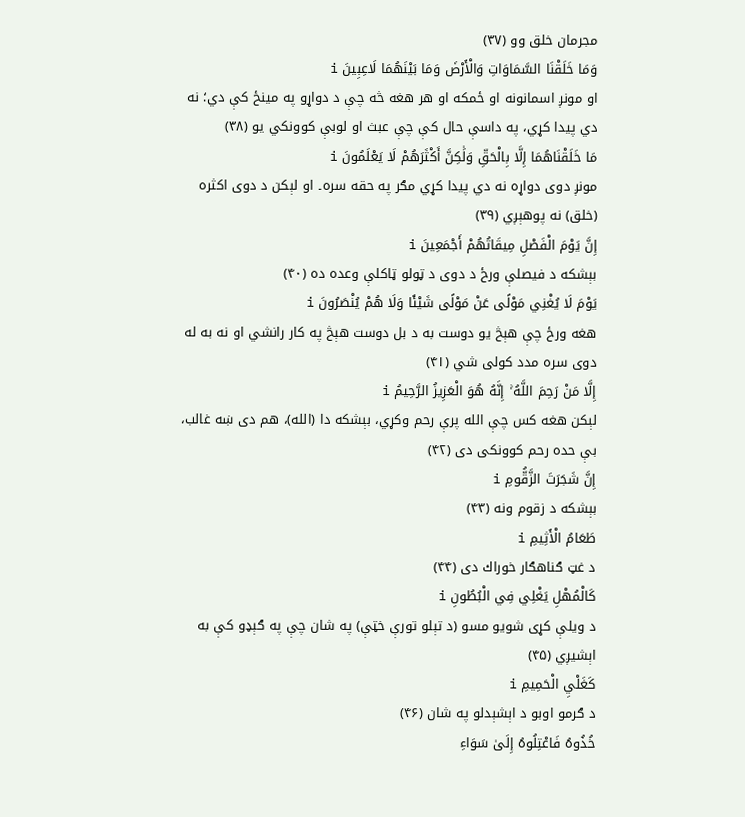مجرمان خلق وو (۳۷)
وَمَا خَلَقْنَا السَّمَاوَاتِ وَالْأَرْضَ وَمَا بَيْنَهُمَا لَاعِبِينَ i
او مونږ اسمانونه او ځمكه او هر هغه څه چې د دواړو په مينځ كې دي؛ نه دي پیدا كړي، په داسې حال كې چې عبث او لوبې كوونكي یو (۳۸)
مَا خَلَقْنَاهُمَا إِلَّا بِالْحَقِّ وَلَٰكِنَّ أَكْثَرَهُمْ لَا يَعْلَمُونَ i
مونږ دوى دواړه نه دي پیدا كړي مګر په حقه سره۔ او لېكن د دوى اكثره (خلق) نه پوهېږي (۳۹)
إِنَّ يَوْمَ الْفَصْلِ مِيقَاتُهُمْ أَجْمَعِينَ i
بېشكه د فیصلې ورځ د دوى د ټولو ټاكلې وعده ده (۴۰)
يَوْمَ لَا يُغْنِي مَوْلًى عَنْ مَوْلًى شَيْئًا وَلَا هُمْ يُنْصَرُونَ i
هغه ورځ چې هېڅ یو دوست به د بل دوست هېڅ په كار رانشي او نه به له دوى سره مدد كولى شي (۴۱)
إِلَّا مَنْ رَحِمَ اللَّهُ ۚ إِنَّهُ هُوَ الْعَزِيزُ الرَّحِيمُ i
لېكن هغه كس چې الله پرې رحم وكړي، بېشكه دا (الله)، هم دى ښه غالب، بې حده رحم كوونكى دى (۴۲)
إِنَّ شَجَرَتَ الزَّقُّومِ i
بېشكه د زقوم ونه (۴۳)
طَعَامُ الْأَثِيمِ i
د غټ ګناهګار خوراك دى (۴۴)
كَالْمُهْلِ يَغْلِي فِي الْبُطُونِ i
د ویلې كړى شویو مسو (د تېلو تورې خټې) په شان چې په ګېډو كې به اېشیږي (۴۵)
كَغَلْيِ الْحَمِيمِ i
د ګرمو اوبو د اېشېدلو په شان (۴۶)
خُذُوهُ فَاعْتِلُوهُ إِلَىٰ سَوَاءِ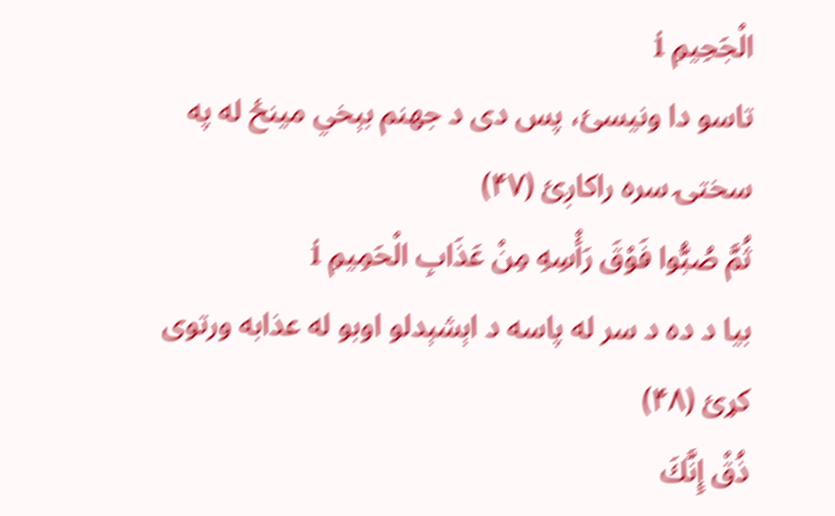الْجَحِيمِ i
تاسو دا ونیسئ، پس دى د جهنم بېخي مینځ له په سختۍ سره راكاږئ (۴۷)
ثُمَّ صُبُّوا فَوْقَ رَأْسِهِ مِنْ عَذَابِ الْحَمِيمِ i
بیا د ده د سر له پاسه د اېشېدلو اوبو له عذابه ورتوى كړئ (۴۸)
ذُقْ إِنَّكَ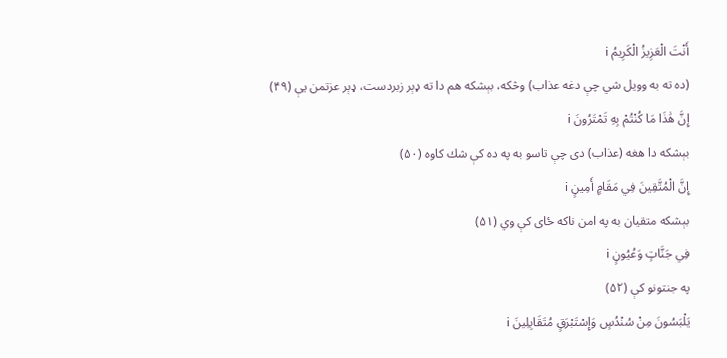أَنْتَ الْعَزِيزُ الْكَرِيمُ i
(ده ته به وویل شي چې دغه عذاب) وڅكه، بېشكه هم دا ته ډېر زبردست، ډېر عزتمن يې (۴۹)
إِنَّ هَٰذَا مَا كُنْتُمْ بِهِ تَمْتَرُونَ i
بېشكه دا هغه (عذاب) دى چې تاسو به په ده كې شك كاوه (۵۰)
إِنَّ الْمُتَّقِينَ فِي مَقَامٍ أَمِينٍ i
بېشكه متقیان به په امن ناكه ځاى كې وي (۵۱)
فِي جَنَّاتٍ وَعُيُونٍ i
په جنتونو كې (۵۲)
يَلْبَسُونَ مِنْ سُنْدُسٍ وَإِسْتَبْرَقٍ مُتَقَابِلِينَ i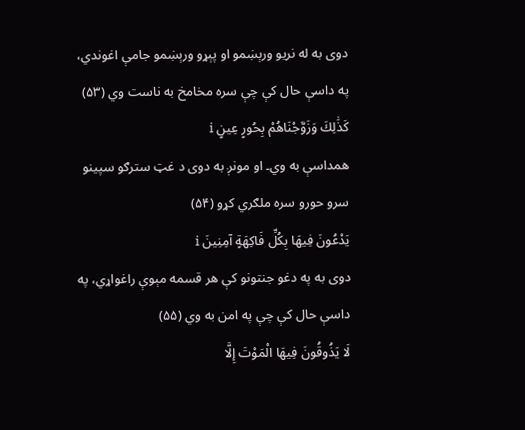دوى به له نریو ورېښمو او پېړو ورېښمو جامې اغوندي، په داسې حال كې چې سره مخامخ به ناست وي (۵۳)
كَذَٰلِكَ وَزَوَّجْنَاهُمْ بِحُورٍ عِينٍ i
همداسې به وي۔ او مونږ به دوى د غټ سترګو سپینو سرو حورو سره ملګري كړو (۵۴)
يَدْعُونَ فِيهَا بِكُلِّ فَاكِهَةٍ آمِنِينَ i
دوى به په دغو جنتونو كې هر قسمه مېوې راغواړي، په داسې حال كې چې په امن به وي (۵۵)
لَا يَذُوقُونَ فِيهَا الْمَوْتَ إِلَّا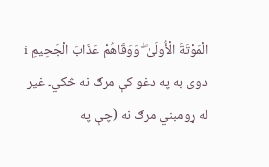الْمَوْتَةَ الْأُولَىٰ ۖ وَوَقَاهُمْ عَذَابَ الْجَحِيمِ i
دوى به په دغو كې مرګ نه څكي۔ غیر له ړومبني مرګ نه (چې په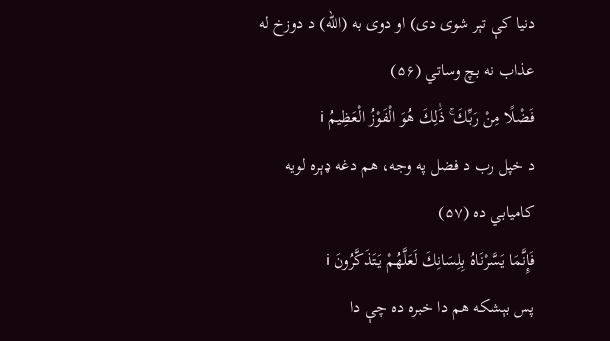دنیا كې تېر شوى دى) او دوى به (الله) د دوزخ له عذاب نه بچ وساتي (۵۶)
فَضْلًا مِنْ رَبِّكَ ۚ ذَٰلِكَ هُوَ الْفَوْزُ الْعَظِيمُ i
د خپل رب د فضل په وجه، هم دغه ډېره لویه كامیابي ده (۵۷)
فَإِنَّمَا يَسَّرْنَاهُ بِلِسَانِكَ لَعَلَّهُمْ يَتَذَكَّرُونَ i
پس بېشكه هم دا خبره ده چې دا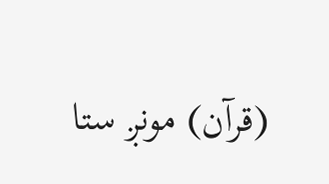(قرآن) مونږ ستا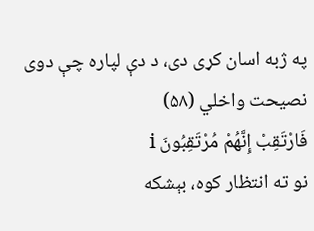په ژبه اسان كړى دى، د دې لپاره چې دوى نصیحت واخلي (۵۸)
فَارْتَقِبْ إِنَّهُمْ مُرْتَقِبُونَ i
نو ته انتظار كوه، بېشكه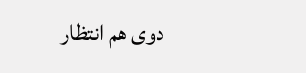دوى هم انتظار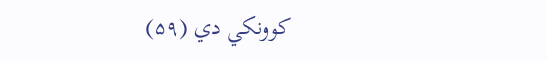كوونكي دي (۵۹)